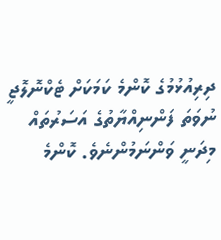ދިރިއުޅުމުގެ ކޮންމެ ކަމަކަށް ޓެކްނޮލޮޖީ ނުވަތަ ފަންނިއްޔާތުގެ އަސަރުތައް މިދަނީ ވަންނަމުންނެވެ. ކޮންމެ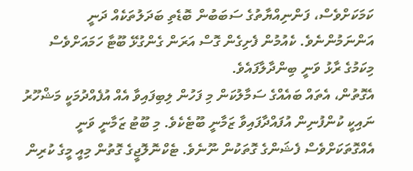ކަމަކަށްވެސް، ފަންނިއްޔާތުގެ ސަބަބުން ބޮޑެތި ބަދަލުތަކެއް ދަނީ އަންނަމުންނެވެ. ކެއުމުން ފެށިގެން ގޮސް އަރަން ގެންގުޅޭ ބޫޓާ ހަމައަށްވެސް މިކަމުގެ ރާޅު ވަނީ ބިންދާލާފައެވެ.
އެގޮތުން، އެތައް ބައެއްގެ ސަމާލުކަން މި ފަހުން ލިބިފައިވާ އެއް އުފެއްދުމަކީ މަޝްހޫރު ނައިކީ ކުންފުނިން އުފައްދާފައިވާ ޒަމާނީ ބޫޓެކެވެ. މި ބޫޓު ޒަމާނީ ވަނީ އެއްގޮތަކަށްވެސް ފެޝަންގެ ގޮތަކުން ނޫނެވެ. ޓެކްނޮލޮޖީގެ ގޮތުން މިއީ މީގެ ކުރިން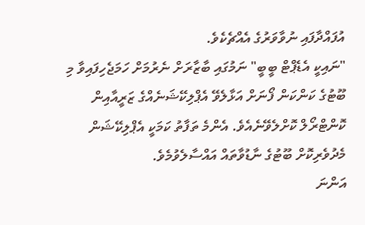އުފައްދާފައި ނުވާވަރުގެ އެއްޗެކެވެ.
"ނައިކީ އެޑެޕްޓް ބީބީ" ނަމުގައި ބާޒާރަށް ނެރުމަށް ހަމަޖެހިފައިވާ މި ބޫޓުގެ ކަންކަން ފޯނަށް އަޅާލެވޭ އެޕްލިކޭޝަނެއްގެ ޒަރީއާއިން ކޮންޓްރޯލް ކޮށްލެވޭނެއެވެ. އެންމެ ތަފާތު ކަމަކީ އެޕްލިކޭޝަން މެދުވެރިކޮށް ބޫޓުގެ ނާޑުވާތައް އައްސާލެވުމެވެ.
އަންނަ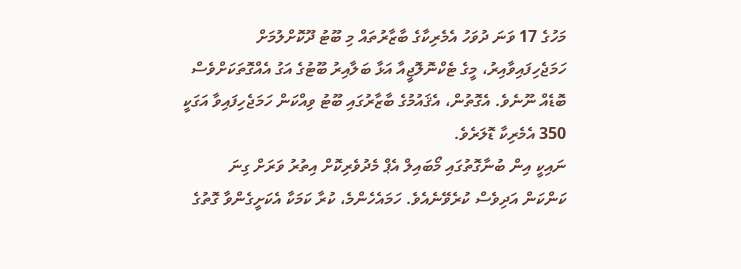މަހުގެ 17 ވަނަ ދުވަހު އެމެރިކާގެ ބާޒާރުތައް މި ބޫޓު ދޫކޮށްލުމަށް ހަމަޖެހިފައިވާއިރު، މީގެ ޓެކްނޮލޮޖީއާ އަޅާ ބަލާއިރު ބޫޓުގެ އަގު އެއްގޮތަކަށްވެސް ބޮޑެއް ނޫނެވެ. އެގޮތުން، އެޤައުމުގެ ބާޒާރުގައި ބޫޓު ވިއްކަން ހަމަޖެހިފައިވާ އަގަކީ 350 އެމެރިކާ ޑޮލަރެވެ.
ނައިކީ އިން ބުނާގޮތުގައި މޯބައިލް އެޕް މެދުވެރިކޮށް އިތުރު ވަރަށް ގިނަ ކަންކަން އަދިވެސް ކުރެވޭނެއެވެ. ހަމައެހެންމެ، ކުރާ ކަމަކާ އެކަށީގެންވާ ގޮތުގެ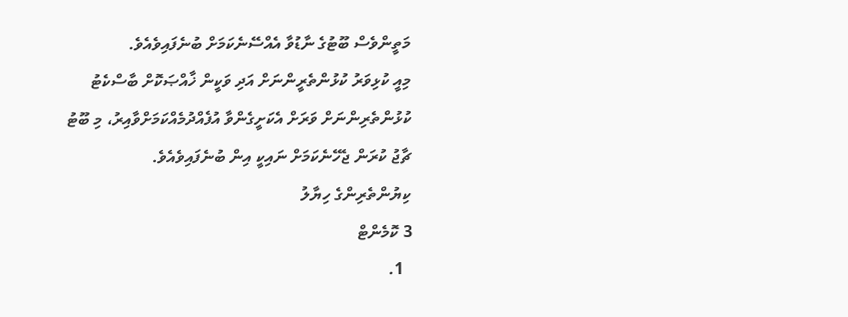މަތީންވެސް ބޫޓުގެ ނާޑުވާ އެއްސޭނެކަމަށް ބުނެފައިވެއެވެ.
މިއީ ކުޅިވަރު ކުޅުންތެރީންނަށް އަދި ވަކީން ޚާއްޞަކޮށް ބާސްކެޓު ކުޅުންތެރިންނަށް ވަރަށް އެކަށީގެންވާ އުފެއްދުމެއްކަމަށްވާއިރު، މި ބޫޓު ޗާޖު ކުރަން ޖެހޭނެކަމަށް ނައިކީ އިން ބުނެފައިވެއެވެ.
ކިޔުންތެރިންގެ ހިޔާލު
3 ކޮމެންޓް
  1.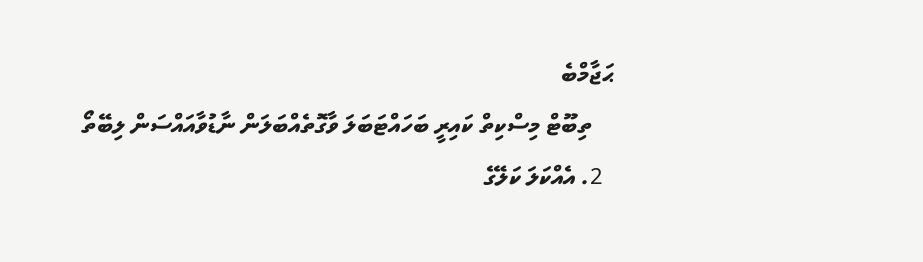ޙަޖާމްބެ
    ތިބޫޓް މިސްކިތް ކައިރީ ބަހައްޓަބަލަ ވާގޮތެއްބަލަން ނާޑުވާއައްސަން ލިބޭތޯ
  2. އެއްކަލަ ކަލޭގެ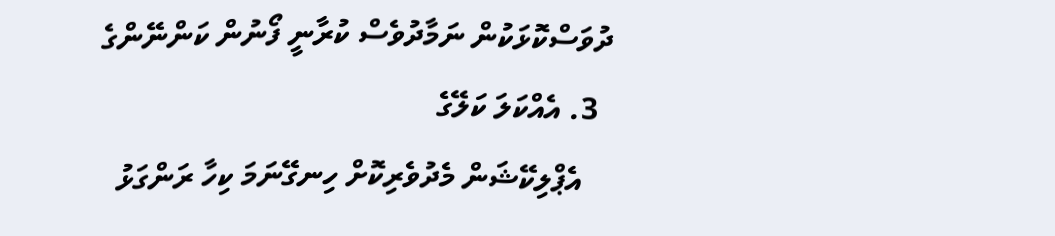ދުވަސްކޮޅަކުން ނަމާދުވެސް ކުރާނީ ފޯނުން ކަންނޭންގެ
  3. އެއްކަލަ ކަލޭގެ
    އެޕްލިކޭޝަން މެދުވެރިކޮށް ހިނގޭނަމަ ކިހާ ރަންގަޅު